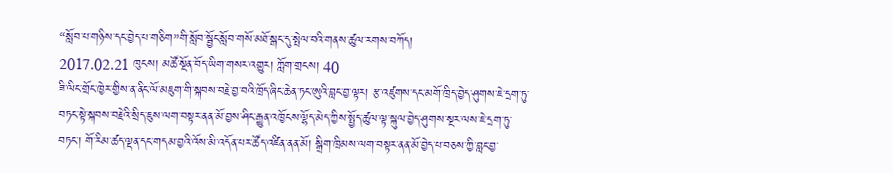“སློབ་པ་གཉིས་དང་བྱེད་པ་གཅིག”གི་སློབ་སྦྱོང་སློབ་གསོ་མཐོ་སྒང་དུ་སྤེལ་བའི་གནས་ཚུལ་རགས་བཀོད།
2017.02.21 ཁུངས། མཚོ་སྔོན་བོད་ཡིག་གསར་འགྱུར། ཀློག་གྲངས། 40
ཟི་ལིང་གྲོང་ཁྱེར་གྱིས་ན་ནིང་ལོ་མཇུག་གི་སྐབས་བརྗེ་བྱ་བའི་ཁྲོད་ཞིང་ཆེན་ཏང་ཨུའི་བླང་བྱ་ལྟར། རྩ་འཛུགས་དང་མགོ་ཁྲིད་བྱེད་ཤུགས་ཇེ་དྲག་ཏུ་བཏང་སྟེ་སྐབས་བརྗེའི་སྲིད་ཇུས་ལག་བསྟར་ནན་མོ་བྱས་ཤིང་རྒྱུན་འཁྱོངས་ལྷོད་མེད་ཀྱིས་སྤྱོད་ཚུལ་ལྟ་སྐུལ་བྱེད་ཤུགས་སྔར་ལས་ཇེ་དྲག་ཏུ་བཏང་། གོ་རིམ་ཚད་ལྡན་དང་གདམ་བྱའི་འོས་མི་འདོན་པར་ཚོད་འཛིན་ནན་མོ། སྒྲིག་ཁྲིམས་ལག་བསྟར་ནན་མོ་བྱེད་པ་བཅས་ཀྱི་བླང་བྱ་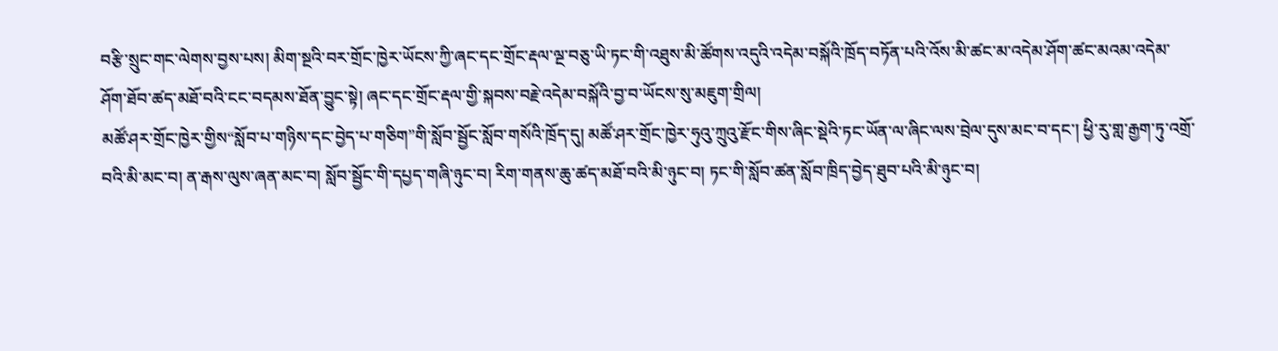བརྩི་སྲུང་གང་ལེགས་བྱས་པས། མིག་སྔའི་བར་གྲོང་ཁྱེར་ཡོངས་ཀྱི་ཞང་དང་གྲོང་རྡལ་ལྔ་བཅུ་ཡི་ཏང་གི་འཐུས་མི་ཚོགས་འདུའི་འདེམ་བསྐོའི་ཁྲོད་བཏོན་པའི་འོས་མི་ཚང་མ་འདེམ་ཤོག་ཚང་མའམ་འདེམ་ཤོག་ཐོབ་ཚད་མཐོ་བའི་ངང་བདམས་ཐོན་བྱུང་སྟེ། ཞང་དང་གྲོང་རྡལ་གྱི་སྐབས་བརྗེ་འདེམ་བསྐོའི་བྱ་བ་ཡོངས་སུ་མཇུག་གྲིལ།
མཚོ་ཤར་གྲོང་ཁྱེར་གྱིས“སློབ་པ་གཉིས་དང་བྱེད་པ་གཅིག”གི་སློབ་སྦྱོང་སློབ་གསོའི་ཁྲོད་དུ། མཚོ་ཤར་གྲོང་ཁྱེར་ཧུའུ་ཀྲུའུ་རྫོང་གིས་ཞིང་སྡེའི་ཏང་ཡོན་ལ་ཞིང་ལས་བྲེལ་དུས་མང་བ་དང་། ཕྱི་རུ་གླ་རྒྱག་ཏུ་འགྲོ་བའི་མི་མང་བ། ན་རྒས་ལུས་ཞན་མང་བ། སློབ་སྦྱོང་གི་དཔྱད་གཞི་ཉུང་བ། རིག་གནས་ཆུ་ཚད་མཐོ་བའི་མི་ཉུང་བ། ཏང་གི་སློབ་ཚན་སློབ་ཁྲིད་བྱེད་ཐུབ་པའི་མི་ཉུང་བ།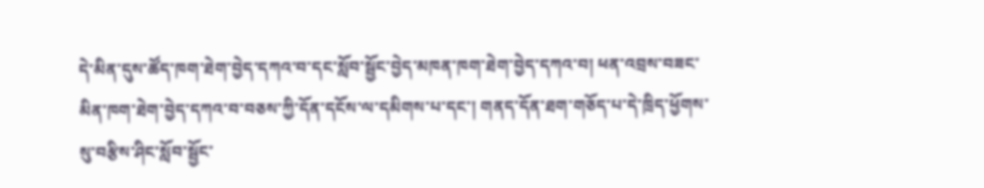དེ་མིན་དུས་ཚོད་ཁག་ཐེག་བྱེད་དཀའ་བ་དང་སློབ་སྦྱོང་བྱེད་མཁན་ཁག་ཐེག་བྱེད་དཀའ་བ། ཕན་འབྲས་བཟང་མིན་ཁག་ཐེག་བྱེད་དཀའ་བ་བཅས་ཀྱི་དོན་དངོས་ལ་དམིགས་པ་དང་། གནད་དོན་ཐག་གཅོད་པ་དེ་ཁྲིད་ཕྱོགས་སུ་བརྩིས་ཤིང་སློབ་སྦྱོང་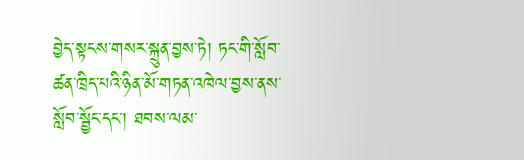བྱེད་སྟངས་གསར་སྐྲུན་བྱས་ཏེ། ཏང་གི་སློབ་ཚན་ཁྲིད་པའི་ཉིན་མོ་གཏན་འཁེལ་བྱས་ནས་སློབ་སྦྱོང་དང་། ཐབས་ལམ་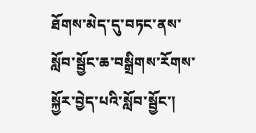ཐོགས་མེད་དུ་བཏང་ནས་སློབ་སྦྱོང་ཆ་བསྒྲིགས་རོགས་སྐྱོར་བྱེད་པའི་སློབ་སྦྱོང་།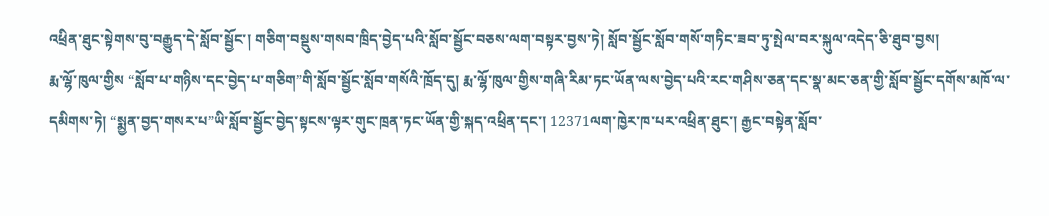འཕྲིན་ཐུང་སྟེགས་བུ་བརྒྱུད་དེ་སློབ་སྦྱོང་། གཅིག་བསྡུས་གསབ་ཁྲིད་བྱེད་པའི་སློབ་སྦྱོང་བཅས་ལག་བསྟར་བྱས་ཏེ། སློབ་སྦྱོང་སློབ་གསོ་གཏིང་ཟབ་ཏུ་སྤེལ་བར་སྐུལ་འདེད་ཅི་ཐུབ་བྱས།
རྨ་ལྷོ་ཁུལ་གྱིས “སློབ་པ་གཉིས་དང་བྱེད་པ་གཅིག”གི་སློབ་སྦྱོང་སློབ་གསོའི་ཁྲོད་དུ། རྨ་ལྷོ་ཁུལ་གྱིས་གཞི་རིམ་ཏང་ཡོན་ལས་བྱེད་པའི་རང་གཤིས་ཅན་དང་སྣ་མང་ཅན་གྱི་སློབ་སྦྱོང་དགོས་མཁོ་ལ་དམིགས་ཏེ། “སྨྱན་བྱད་གསར་པ”ཡི་སློབ་སྦྱོང་བྱེད་སྟངས་ལྟར་གུང་ཁྲན་ཏང་ཡོན་གྱི་སྐད་འཕྲིན་དང་། 12371ལག་ཁྱེར་ཁ་པར་འཕྲིན་ཐུང་། རྒྱང་བསྟེན་སློབ་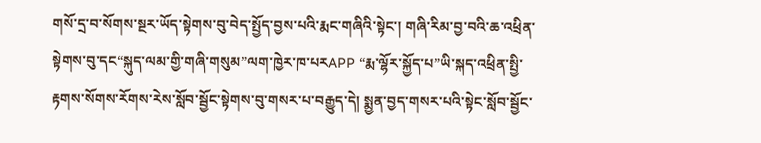གསོ་དྲ་བ་སོགས་སྔར་ཡོད་སྟེགས་བུ་བེད་སྤྱོད་བྱས་པའི་རྨང་གཞིའི་སྟེང་། གཞི་རིམ་བྱ་བའི་ཆ་འཕྲིན་སྟེགས་བུ་དང“སྐུད་ལམ་གྱི་གཞི་གསུམ”ལག་ཁྱེར་ཁ་པརAPP “རྨ་ལྷོར་སྐྱོད་པ”ཡི་སྐད་འཕྲིན་སྤྱི་རྟགས་སོགས་རོགས་རེས་སློབ་སྦྱོང་སྟེགས་བུ་གསར་པ་བརྒྱུད་དེ། སྨྱན་བྱད་གསར་པའི་སྟེང་སློབ་སྦྱོང་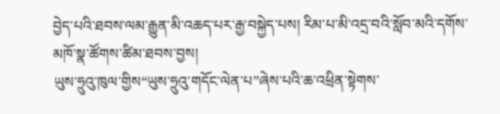བྱེད་པའི་ཐབས་ལམ་རྒྱུན་མི་འཆད་པར་རྒྱ་བསྐྱེད་པས། རིམ་པ་མི་འདྲ་བའི་སློབ་མའི་དགོས་མཁོ་སྣ་ཚོགས་ཚིམ་ཐབས་བྱས།
ཡུས་ཧྲུའུ་ཁུལ་གྱིས“ཡུས་ཧྲུའུ་གདོང་ལེན་པ”ཞེས་པའི་ཆ་འཕྲིན་སྟེགས་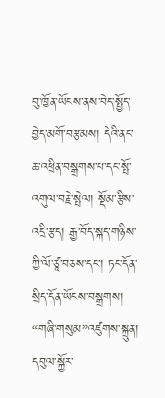བུ་ཁྱོན་ཡོངས་ནས་བེད་སྤྱོད་བྱེད་མགོ་བརྩམས། དེའི་ནང་ཆ་འཕྲིན་བསྒྲགས་པ་དང་སྤོ་འགུལ་བརྗེ་སྤེལ། སྡོམ་རྩིས་འདྲི་རྩད། རྒྱ་བོད་སྐད་གཉིས་ཀྱི་ལོ་ཙཱ་བཅས་དང་། ཏང་དོན་སྲིད་དོན་ཡོངས་བསྒྲགས། “གཞི་གསུམ”འཛུགས་སྐྲུན། དབུལ་སྐྱོར་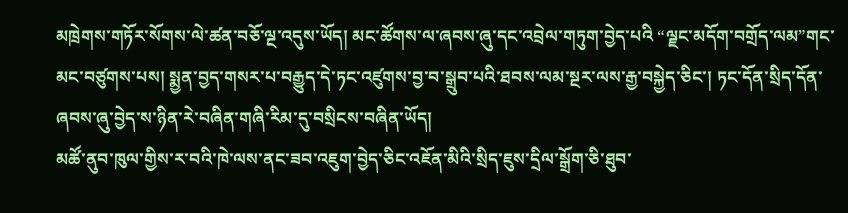མཁྲེགས་གཏོར་སོགས་ལེ་ཚན་བཅོ་ལྔ་འདུས་ཡོད། མང་ཚོགས་ལ་ཞབས་ཞུ་དང་འབྲེལ་གཏུག་བྱེད་པའི “ལྗང་མདོག་བགྲོད་ལམ”གང་མང་བཙུགས་པས། སྨྱན་བྱད་གསར་པ་བརྒྱུད་དེ་ཏང་འཛུགས་བྱ་བ་སྒྲུབ་པའི་ཐབས་ལམ་སྔར་ལས་རྒྱ་བསྐྱེད་ཅིང་། ཏང་དོན་སྲིད་དོན་ཞབས་ཞུ་བྱེད་ས་ཉིན་རེ་བཞིན་གཞི་རིམ་དུ་བསྲིངས་བཞིན་ཡོད།
མཚོ་ནུབ་ཁུལ་གྱིས་ར་བའི་ཁེ་ལས་ནང་ཟབ་འཇུག་བྱེད་ཅིང་འཇོན་མིའི་སྲིད་ཇུས་དྲིལ་སྒྲོག་ཅི་ཐུབ་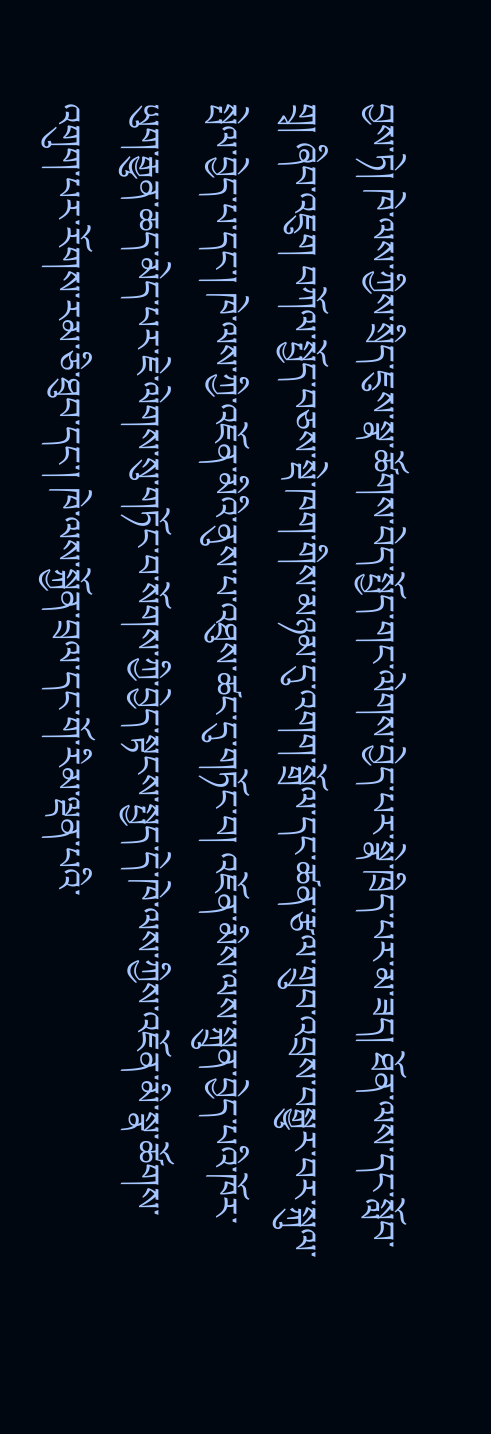བྱས་ཏེ། ཁེ་ལས་ཀྱིས་སྲིད་ཇུས་སྣ་ཚོགས་བེད་སྤྱོད་གང་ལེགས་བྱེད་པར་སྣེ་ཁྲིད་པར་མ་ཟད། ཐོན་ལས་དང་སློབ་གྲྭ། ཞིབ་འཇུག བཀོལ་སྤྱོད་བཅས་སྡེ་ཁག་གིས་མཉམ་དུ་འགག་སྒྲོལ་དང་ཚན་རྩལ་གྲུབ་འབྲས་བསྒྱུར་བར་སྐུལ་སྤེལ་བྱེད་པ་དང་། ཁེ་ལས་ཀྱི་འཇོན་མིའི་ནུས་པ་འཐུས་ཚང་དུ་གཏོང་བ། འཇོན་མིས་ལས་སྐྲུན་བྱེད་པའི་ཁོར་ཡུག་རྒྱུན་ཆད་མེད་པར་ཇེ་ལེགས་སུ་གཏོང་བ་སོགས་ཀྱི་བྱེད་སྟངས་སྤྱད་དེ་ཁེ་ལས་ཀྱིས་འཇོན་མི་སྣ་ཚོགས་འགུག་པར་རོགས་རམ་ཅི་ཐུབ་དང་། ཁེ་ལས་སྐྱོན་བྲལ་དང་གོ་རིམ་ལྡན་པའི་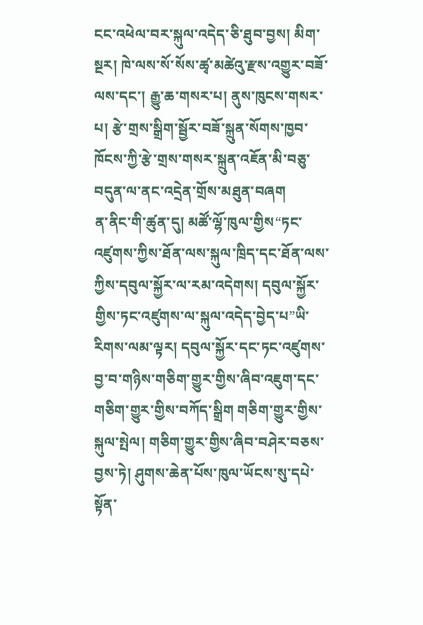ངང་འཕེལ་བར་སྐུལ་འདེད་ཅི་ཐུབ་བྱས། མིག་སྔར། ཁེ་ལས་སོ་སོས་ཚྭ་མཚེའུ་རྫས་འགྱུར་བཟོ་ལས་དང་། རྒྱུ་ཆ་གསར་པ། ནུས་ཁུངས་གསར་པ། རྩེ་གྲས་སྒྲིག་སྦྱོར་བཟོ་སྐྲུན་སོགས་ཁྱབ་ཁོངས་ཀྱི་རྩེ་གྲས་གསར་སྐྲུན་འཇོན་མི་བཅུ་བདུན་ལ་ནང་འདྲེན་གྲོས་མཐུན་བཞག
ན་ནིང་གི་ཚུན་དུ། མཚོ་ལྷོ་ཁུལ་གྱིས“ཏང་འཛུགས་ཀྱིས་ཐོན་ལས་སྐུལ་ཁྲིད་དང་ཐོན་ལས་ཀྱིས་དབུལ་སྐྱོར་ལ་རམ་འདེགས། དབུལ་སྐྱོར་གྱིས་ཏང་འཛུགས་ལ་སྐུལ་འདེད་བྱེད་པ”ཡི་རིགས་ལམ་ལྟར། དབུལ་སྐྱོར་དང་ཏང་འཛུགས་བྱ་བ་གཉིས་གཅིག་གྱུར་གྱིས་ཞིབ་འཇུག་དང་གཅིག་གྱུར་གྱིས་བཀོད་སྒྲིག གཅིག་གྱུར་གྱིས་སྐུལ་སྤེལ། གཅིག་གྱུར་གྱིས་ཞིབ་བཤེར་བཅས་བྱས་ཏེ། ཤུགས་ཆེན་པོས་ཁུལ་ཡོངས་སུ་དཔེ་སྟོན་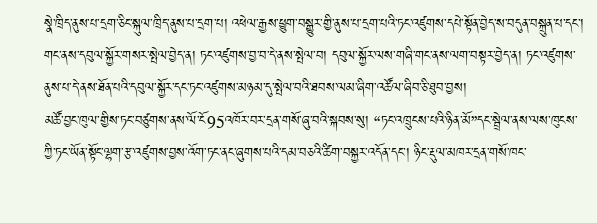སྣེ་ཁྲིད་ནུས་པ་དྲག་ཅིང་སྐུལ་ཁྲིད་ནུས་པ་དྲག་པ། འཕེལ་རྒྱས་ཕྱུག་བསྒྱུར་གྱི་ནུས་པ་དྲག་པའི་ཏང་འཛུགས་དཔེ་སྟོན་བྱེད་ས་བདུན་བསྐྲུན་པ་དང་། གང་ནས་དབུལ་སྐྱོར་གསར་སྤེལ་བྱེད་ན། ཏང་འཛུགས་བྱ་བ་དེ་ནས་སྤེལ་བ། དབུལ་སྐྱོར་ལས་གཞི་གང་ནས་ལག་བསྟར་བྱེད་ན། ཏང་འཛུགས་ནུས་པ་དེ་ནས་ཐོན་པའི་དབུལ་སྐྱོར་དང་ཏང་འཛུགས་མཉམ་དུ་སྤེལ་བའི་ཐབས་ལམ་ཞིག་འཚོལ་ཞིབ་ཅི་ཐུབ་བྱས།
མཚོ་བྱང་ཁུལ་གྱིས་ཏང་བཙུགས་ནས་ལོ་ངོ95འཁོར་བར་དྲན་གསོ་ཞུ་བའི་སྐབས་སུ། “ཏང་འཁྲུངས་པའི་ཉིན་མོ”དང་སྦྲེལ་ནས་ལས་ཁུངས་ཀྱི་ཏང་ཡོན་སྟོང་ལྷག་རྩ་འཛུགས་བྱས་འོག་ཏང་ནང་ཞུགས་པའི་དམ་བཅའི་ཚིག་བསྐྱར་འདོན་དང་། ཉིང་རྡུལ་མཁར་དྲན་གསོ་ཁང་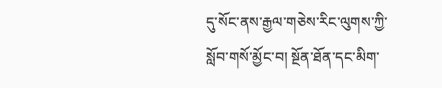དུ་སོང་ནས་རྒྱལ་གཅེས་རིང་ལུགས་ཀྱི་སློབ་གསོ་མྱོང་བ། སྔོན་ཐོན་དང་མིག་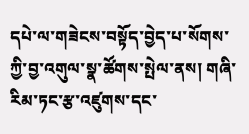དཔེ་ལ་གཟེངས་བསྟོད་བྱེད་པ་སོགས་ཀྱི་བྱ་འགུལ་སྣ་ཚོགས་སྤེལ་ནས། གཞི་རིམ་ཏང་རྩ་འཛུགས་དང་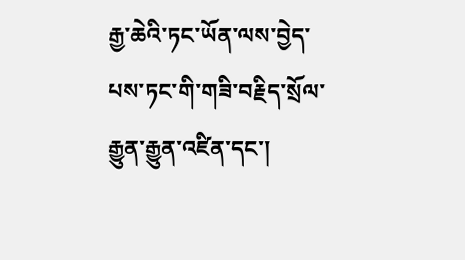རྒྱ་ཆེའི་ཏང་ཡོན་ལས་བྱེད་པས་ཏང་གི་གཟི་བརྗིད་སྲོལ་རྒྱུན་རྒྱུན་འཛིན་དང་།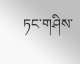ཏང་གཤིས་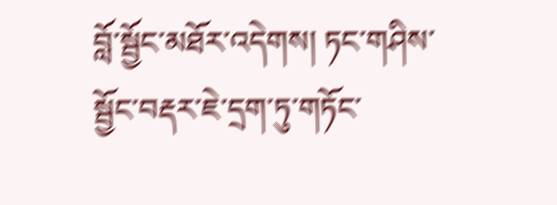བློ་སྦྱོང་མཐོར་འདེགས། ཏང་གཤིས་སྦྱོང་བརྡར་ཇེ་དྲག་ཏུ་གཏོང་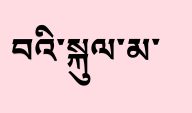བའི་སྐུལ་མ་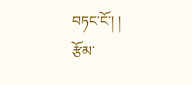བཏང་ངོ་། །
རྩོམ་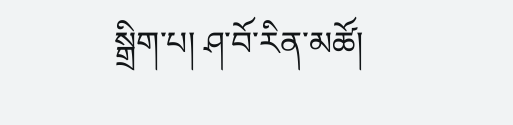སྒྲིག་པ། ཤ་བོ་རིན་མཚོ།